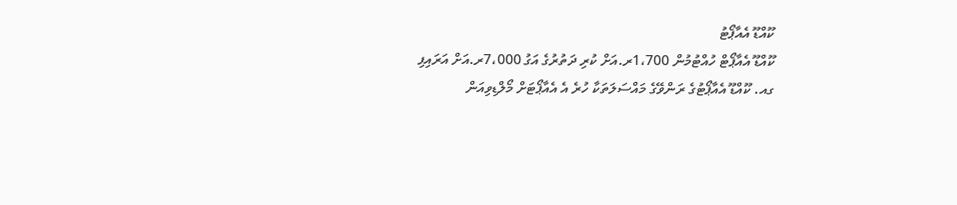ކޫއްޑޫ އެއާޕޯޓު
ކޫއްޑޫ އެއާޕޯޓް ހުއްޓުމުން 1،700ރ.އަށް ކުރި ދަތުރުގެ އަގު 7،000ރ.އަށް އަރައިފި
ގއ. ކޫއްޑޫ އެއާޕޯޓުގެ ރަންވޭގެ މައްސަލަތަކާ ހުރެ އެ އެއާޕޯޓަށް މޯލްޑިވިއަން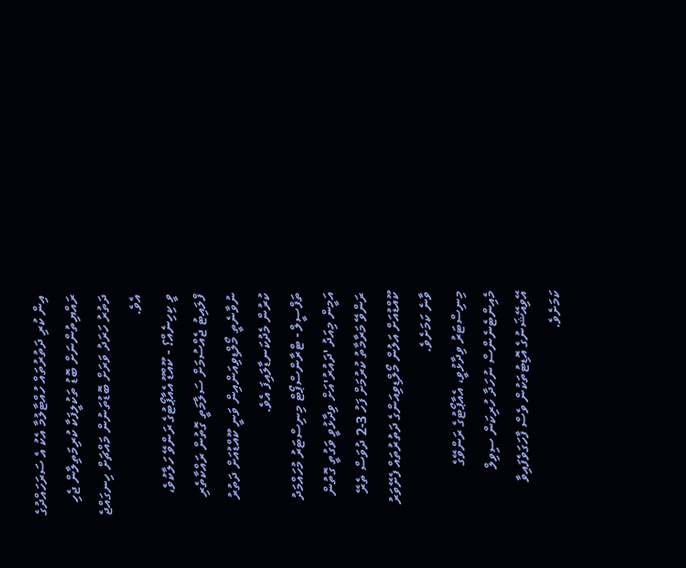އިން ކުރި ދަތުރުތައް ހުއްޓާލުމާ އެކު އެ ސަރަހައްދުގެ ރައްޔިތުންނަށް ބޮޑު ތަކުލީފަކާ ކުރިމަތިލާން ޖެހި ދަތުރު ހަރަދު ވަރަށް ބޮޑުތަނުން މައްޗަށް ހިނގައްޖެ އެވެ.
ވީ ކިހިނެއް؟ - ކޫއްޑޫ އެއާޕޯޓުގެ ރަންވޭ ހަލާކުވެ، ފްލައިޓު ޖެއްސުމަށް ސަލާމަތީ ގޮތުން ރައްކާތެރި ނުވާނެތީ މޯލްޑިވިއަންއިން ވަނީ ކޫއްޑުއަށް ދަތުރު ކުރުން މެދުކަނޑާލައިފަ އެވެ.
ތަފްސީލް - ޓްރާންސްޕޯޓް މިނިސްޓަރު މުހައްމަދު އަމީން މިއަދު 'ދައުރު'އަށް ވިދާޅުވީ ވަގުތީ ގޮތުން ރަންވޭ މަރާމާތު ކުރުމަށް ފަހު 3-2 ދުވަސް ތެރޭ ކޫއްޑުއަށް އަލުން މޯލްޑިވިއަންގެ ދަތުރުތައް ފެށޭވަރު ވާނެ ކަމަށެވެ.
މިނިސްޓަރު ވިދާޅުވީ، އެއާޕޯޓުގެ ރަންވޭގެ މެއިންޓެނެންސް ނުހަދާ ހުރިކަން ސިވިލް އޭވިއޭޝަނުގެ އޮޑިޓުތަކުން ވެސް ފާހަގަވެފައިވާ ކަމަށެވެ.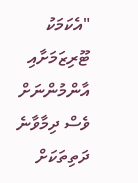"އެކަމަކު ޓޫރިޒަމަށާއި އާންމުންނަށް ވެސް ދިމާވާނެ ދަތިތަކަށް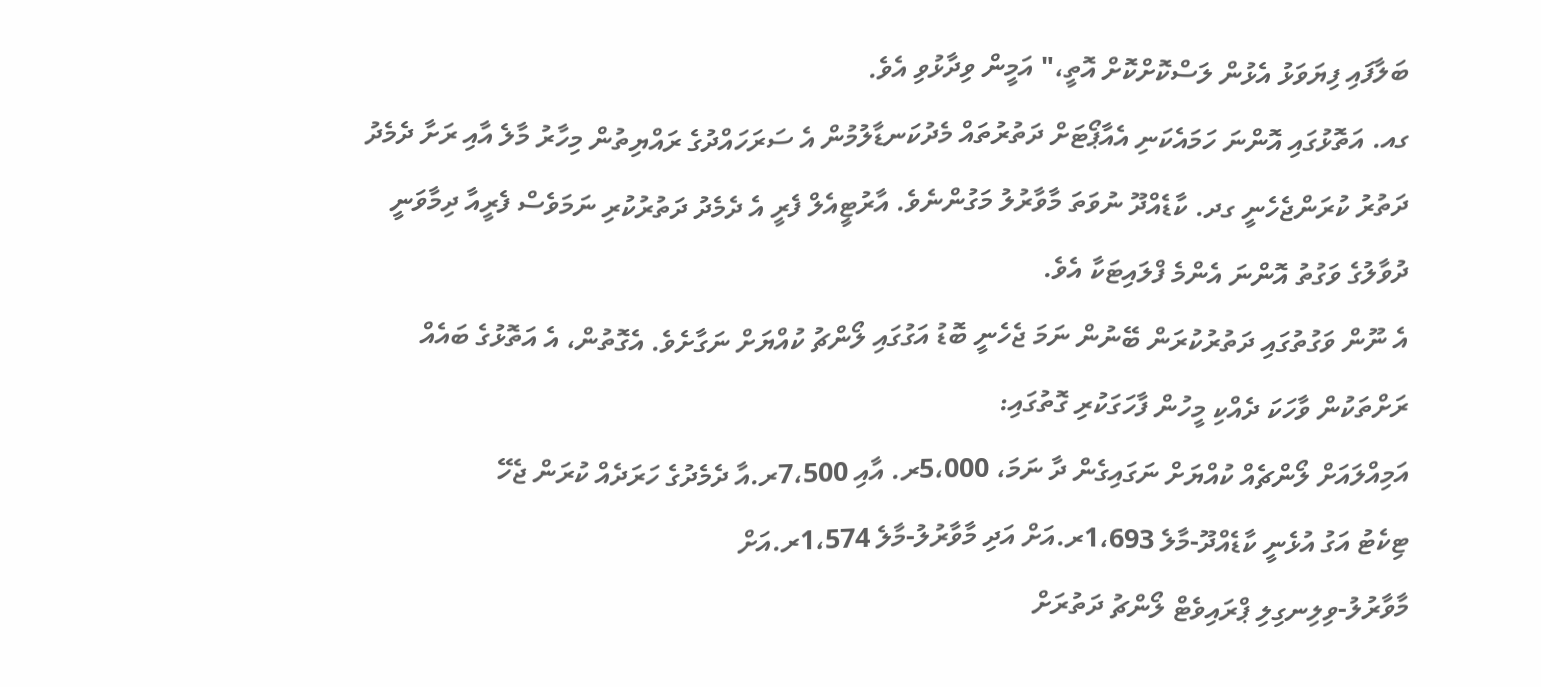ބަލާފައި ފިޔަވަޅު އެޅުން ލަސްކޮށްކޮށް އޮތީ،" އަމީން ވިދާޅުވި އެވެ.
ގއ. އަތޮޅުގައި އޮންނަ ހަމައެކަނި އެއާޕޯޓަށް ދަތުރުތައް މެދުކަނޑާލުމުން އެ ސަރަހައްދުގެ ރައްޔިތުން މިހާރު މާލެ އާއި ރަށާ ދެމެދު ދަތުރު ކުރަންޖެހެނީ ގދ. ކާޑެއްދޫ ނުވަތަ މާވާރުލު މަގުންނެވެ. އާރުޓީއެލް ފެރީ އެ ދެމެދު ދަތުރުކުރި ނަމަވެސް ފެރީއާ ދިމާވަނީ ދުވާލުގެ ވަގުތު އޮންނަ އެންމެ ފްލައިޓަކާ އެވެ.
އެ ނޫން ވަގުތުގައި ދަތުރުކުރަން ބޭނުން ނަމަ ޖެހެނީ ބޮޑު އަގުގައި ލޯންޗު ކުއްޔަށް ނަގާށެވެ. އެގޮތުން، އެ އަތޮޅުގެ ބައެއް ރަށްތަކުން ވާހަކަ ދެއްކި މީހުން ފާހަގަކުރި ގޮތުގައި:
އަމިއްލައަށް ލޯންޗެއް ކުއްޔަށް ނަގައިގެން ދާ ނަމަ، 5،000ރ. އާއި 7،500ރ.އާ ދެމެދުގެ ހަރަދެއް ކުރަން ޖެހޭ
ޓިކެޓު އަގު އުޅެނީ ކާޑެއްދޫ-މާލެ 1،693ރ.އަށް އަދި މާވާރުލު-މާލެ 1،574ރ.އަށް
މާވާރުލު-ވިލިނގިލި ޕްރައިވެޓް ލޯންޗު ދަތުރަށް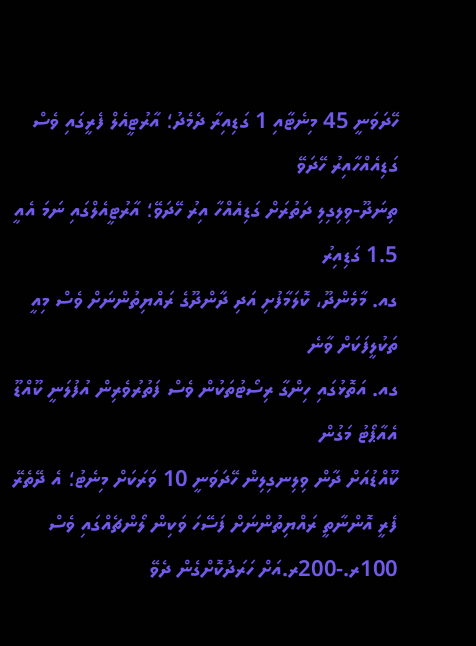ހޭދަވަނީ 45 މިނެޓާއި 1 ގަޑިއިރާ ދެމެދު؛ އާރުޓީއެލް ފެރީގައި ވެސް ގަޑިއެއްހާއިރު ހޭދަވޭ
ތިނަދޫ-ވިލިގިލި ދަތުރަށް ގަޑިއެއްހާ އިރު ހޭދަވޭ؛ އާރުޓީއެލްގައި ނަމަ އެއީ 1.5 ގަޑިއިރު
ގއ. މާމެންދޫ، ކޮލަމާފުށި އަދި ދާންދޫގެ ރައްޔިތުންނަށް ވެސް މިއީ ތަކުލީފަކަށް ވާނެ
ގއ. އަތޮޅުގައި ހިންގާ ރިސޯޓުތަކުން ވެސް ފަތުރުވެރިން އުފުލަނީ ކޫއްޑޫ އެއާޕޯޓު މަގުން
ކޫއްޑުއަށް ދާން ވިލިނގިލިން ހޭދަވަނީ 10 ވަރަކަށް މިނެޓު؛ އެ ދޭތެރޭ ފެރީ އޮންނާތީ ރައްޔިތުންނަށް ފަސޭހަ ވަކިން ލޯންޗެއްގައި ވެސް 100ރ.-200ރ.އަށް ހަރަދުކޮށްގެން ދެވޭ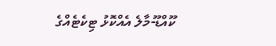ކޫއްޑޫ-މާލެ އެއްކޮޅު ޓިކެޓެއްގެ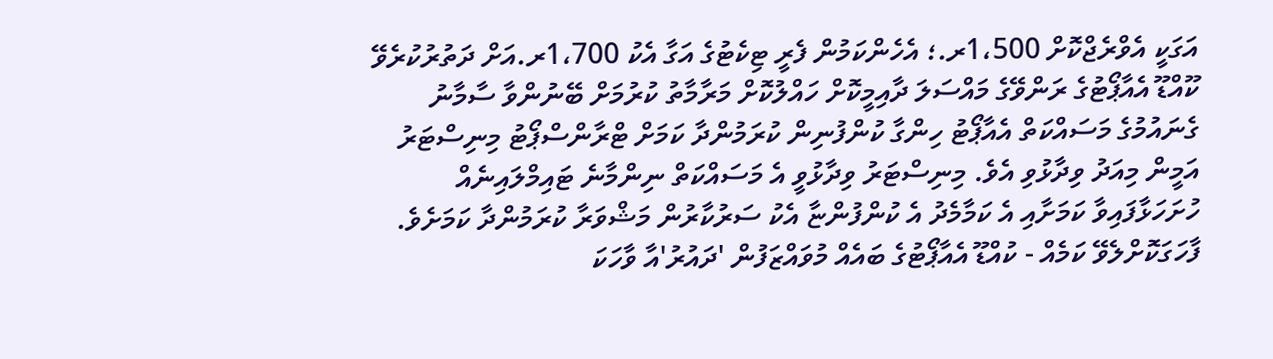އަގަކީ އެވްރެޖްކޮށް 1،500ރ.؛ އެހެންކަމުން ފެރީ ޓިކެޓުގެ އަގާ އެކު 1،700ރ.އަށް ދަތުރުކުރެވޭ
ކޫއްޑޫ އެއާޕޯޓުގެ ރަންވޭގެ މައްސަލަ ދާއިމީކޮށް ހައްލުކޮށް މަރާމާތު ކުރުމަށް ބޭނުންވާ ސާމާނު ގެނައުމުގެ މަސައްކަތް އެއާޕޯޓު ހިންގާ ކުންފުނިން ކުރަމުންދާ ކަމަށް ޓްރާންސްޕޯޓު މިނިސްޓަރު އަމީން މިއަދު ވިދާޅުވި އެވެ. މިނިސްޓަރު ވިދާޅުވީ އެ މަސައްކަތް ނިންމާނެ ޓައިމްލައިނެއް ހުށަހަޅާފައިވާ ކަމަށާއި އެ ކަމާމެދު އެ ކުންފުންޏާ އެކު ސަރުކާރުން މަޝްވަރާ ކުރަމުންދާ ކަމަށެވެ.
ފާހަގަކޮށްލެވޭ ކަމެއް - ކުއްޑޫ އެއާޕޯޓުގެ ބައެއް މުވައްޒަފުން 'ދައުރު'އާ ވާހަކަ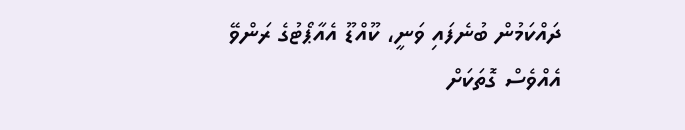ދައްކަމުން ބުނެފައި ވަނީ، ކޫއްޑޫ އެއާޕޯޓުގެ ރަންވޭ އެއްވެސް ގޮތަކަށް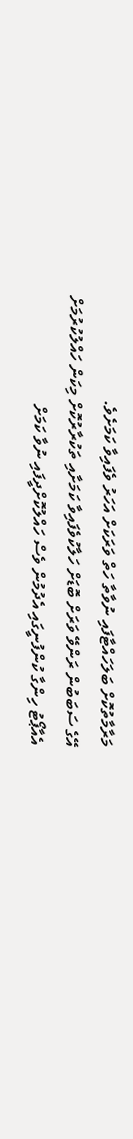މަރާމާތުކޮށް ބަލަހައްޓާފައި ނުވާތާ ހަތް ވަރަކަށް އަހަރު ވެފައިވާ ކަމަށެވެ.
އޭގެ ސަބަބުން ރަންވޭ ވަރަށް ބޮޑަށް ހަލާކުވެފައިވާ ކަމަށާއި ތަކުރާރުކޮށް މިކަން ހައްލުކުރުމަށް އެއާޕޯޓު ހިންގާ ކުންފުނީގައި އެދުމުން ވެސް ހައްލުކޮށްދީފައި ނުވާ ކަމަށް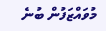މުވައްޒަފުން ބުނެ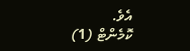އެވެ.
ކޮމެންޓް (1)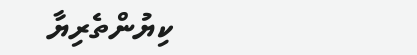ކިޔުންތެރިޔާ